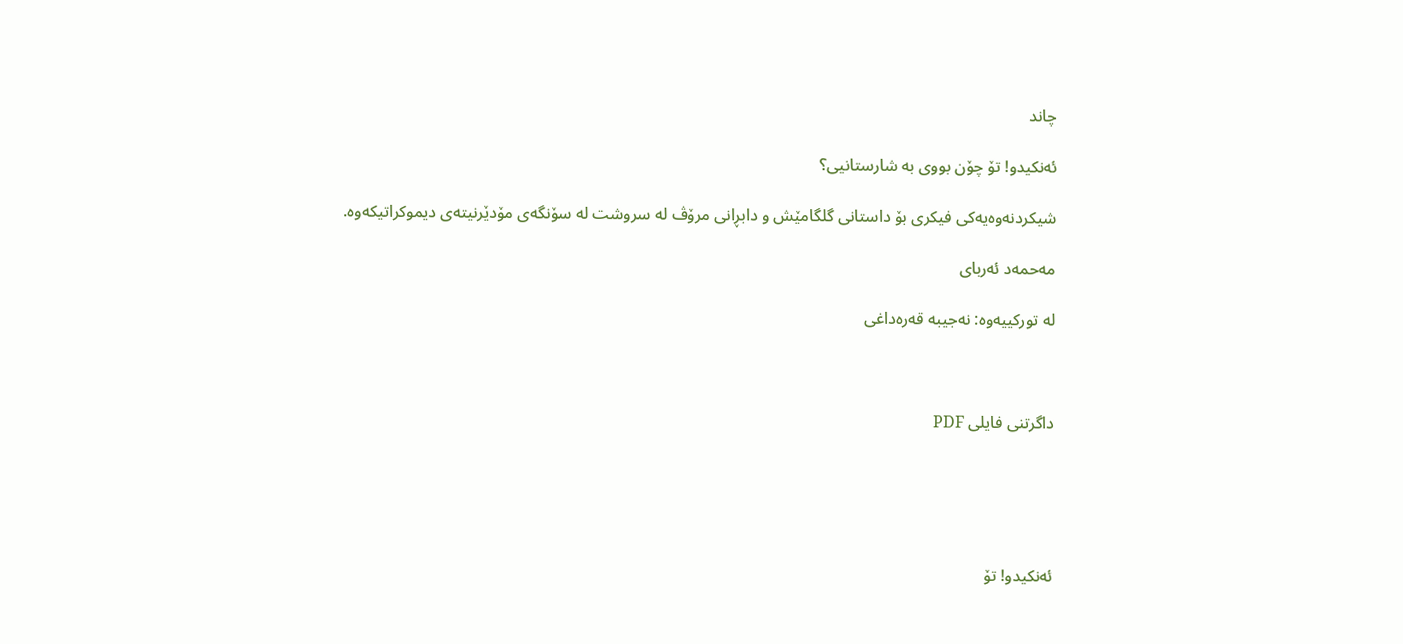چاند

ئەنکیدو! تۆ چۆن بووی بە شارستانیی؟

شیکردنەوەیەکی فیکری بۆ داستانی گلگامێش و دابڕانی مرۆڤ لە سروشت لە سۆنگەی مۆدێرنیتەی دیموکراتیکەوە.

مەحمەد ئەربای

لە تورکییەوە: نەجیبە قەرەداغی



داگرتنی فایلی PDF





ئەنکیدو! تۆ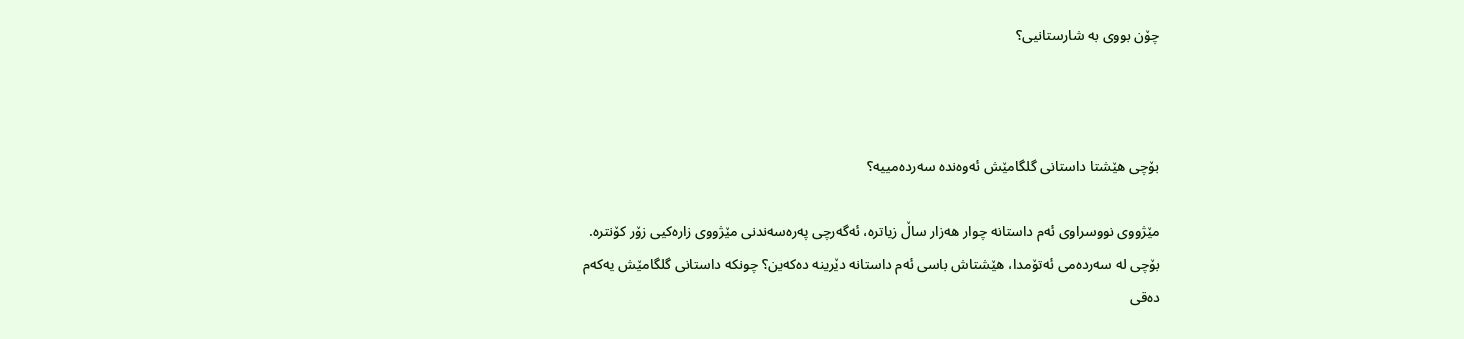چۆن بووی بە شارستانیی؟



بۆچی هێشتا داستانی گلگامێش ئەوەندە سەردەمییە؟

مێژووی نووسراوی ئەم داستانە چوار هەزار ساڵ زیاترە، ئەگەرچی پەرەسەندنی مێژووی زارەکیی زۆر کۆنترە. بۆچی لە سەردەمی ئەتۆمدا، هێشتاش باسی ئەم داستانە دێرینە دەکەین؟ چونکە داستانی گلگامێش یەکەم دەقی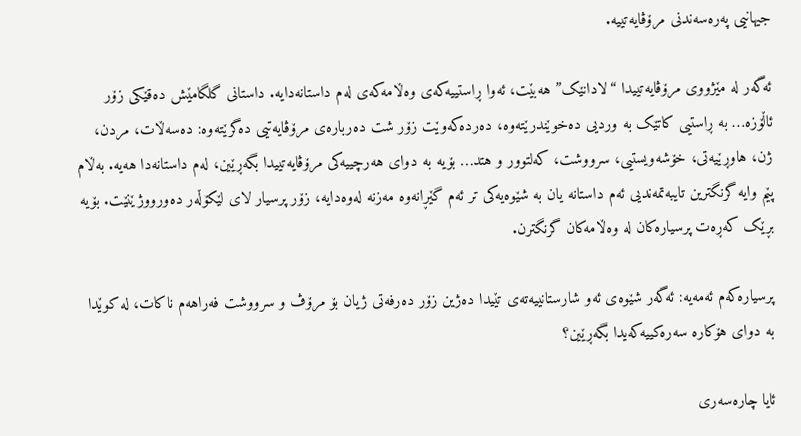جیهانیی پەرەسەندنی مرۆڤایەتییە.

ئەگەر لە مێژووی مرۆڤایەتییدا “لادانێک” هەبێت، ئەوا ڕاستییەکەی وەڵامەکەی لەم داستانەدایە. داستانی گلگامێش دەقێکی زۆر ئاڵۆزە… بە ڕاستیی کاتێک بە وردیی دەخوێندرێتەوە، دەردەکەوێت زۆر شت دەربارەی مرۆڤایەتیی دەگرێتەوە: دەسەڵات، مردن، ژن، هاوڕێیەتی، خۆشەویستیی، سرووشت، کەلتوور و هتد… بۆیە بە دوای هەرچییەکی مرۆڤایەتییدا بگەڕێین، لەم داستانەدا هەیە. بەڵام پێم وایە گرنگترین تایبەتمەندیی ئەم داستانە یان بە شێوەیەکی تر ئەم گێڕانەوە مەزنە لەوەدایە، زۆر پرسیار لای لێکۆڵەر دەورووژێنێت. بۆیە بڕێک کەڕەت پرسیارەکان لە وەڵامەکان گرنگترن.

پرسیارەکەم ئەمەیە: ئەگەر شێوەی ئەو شارستانییەتەی تێیدا دەژین زۆر دەرفەتی ژیان بۆ مرۆڤ و سرووشت فەراهەم ناکات، لە کوێدا بە دوای هۆکارە سەرەکییەکەیدا بگەڕێین؟

ئایا چارەسەری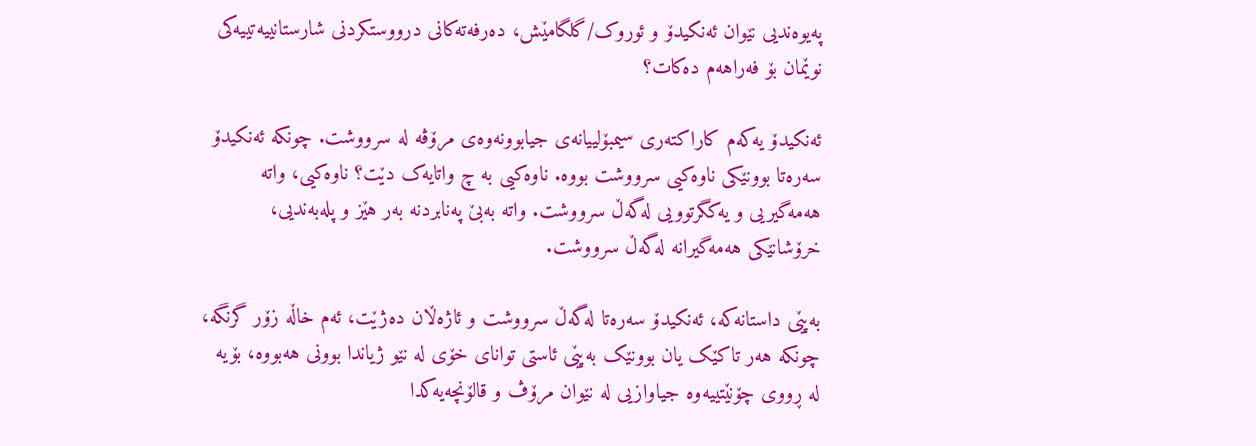پەیوەندیی نێوان ئەنکیدۆ و ئوروک/گلگامێش، دەرفەتەکانی درووستکردنی شارستانییەتییەکی نوێمان بۆ فەراهەم دەکات؟

ئەنکیدۆ یەکەم کاراکتەری سیمبۆلییانەی جیابوونەوەی مرۆڤە لە سرووشت. چونکە ئەنکیدۆ سەرەتا بوونێکی ناوەکیی سرووشت بووە. ناوەکیی بە چ واتایەک دێت؟ ناوەکیی، واتە هەمەگیریی و یەکگرتوویی لەگەڵ سرووشت. واتە بەبێ پەنابردنە بەر هێز و پلەبەندیی، خرۆشانێکی هەمەگیرانە لەگەڵ سرووشت.

بەپێی داستانەکە، ئەنکیدۆ سەرەتا لەگەڵ سرووشت و ئاژەڵان دەژێت، ئەم خاڵە زۆر گرنگە، چونکە هەر تاکێک یان بوونێک بەپێی ئاستی توانای خۆی لە نێو ژیاندا بوونی هەبووە، بۆیە لە ڕووی چۆنێتییەوە جیاوازیی لە نێوان مرۆڤ و قالۆنچەیەکدا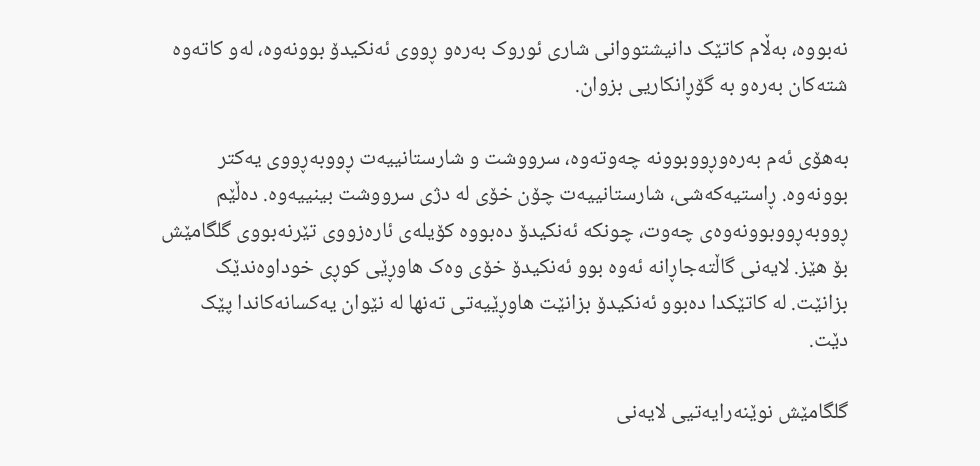نەبووە، بەڵام کاتێک دانیشتووانی شاری ئوروک بەرەو ڕووی ئەنکیدۆ بوونەوە، لەو کاتەوە شتەکان بەرەو بە گۆڕانکاریی بزوان.

بەهۆی ئەم بەرەوڕووبوونە چەوتەوە، سرووشت و شارستانییەت ڕووبەڕووی یەکتر بوونەوە. ڕاستیەکەشی، شارستانییەت چۆن خۆی لە دژی سرووشت بینییەوە. دەڵێم ڕووبەڕووبوونەوەی چەوت، چونکە ئەنکیدۆ دەبووە کۆیلەی ئارەزووی تێرنەبووی گلگامێش بۆ هێز. لایەنی گاڵتەجاڕانە ئەوە بوو ئەنکیدۆ خۆی وەک هاوڕێی کوڕی خوداوەندێک بزانێت. لە کاتێکدا دەبوو ئەنکیدۆ بزانێت هاوڕێیەتی تەنها لە نێوان یەکسانەکاندا پێک دێت.

گلگامێش نوێنەرایەتیی لایەنی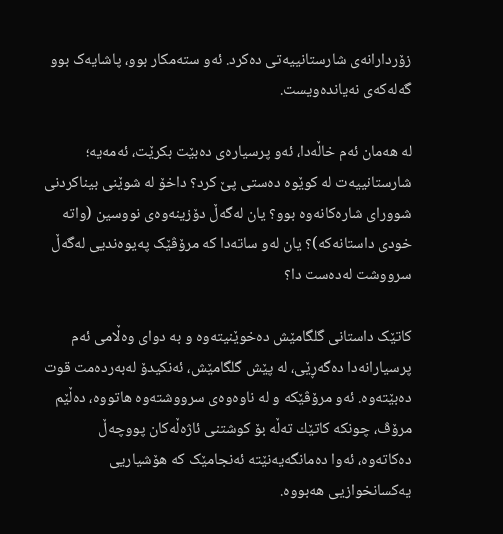زۆردارانەی شارستانییەتی دەکرد. ئەو ستەمکار بوو، پاشایەک بوو گەلەکەی نەیاندەویست.

لە هەمان ئەم خاڵەدا، ئەو پرسیارەی دەبێت بکرێت، ئەمەیە؛ شارستانییەت لە کوێوە دەستی پێ کرد؟ داخۆ لە شوێنی بیناکردنی شوورای شارەکانەوە بوو؟ یان لەگەڵ دۆزینەوەی نووسین (واتە خودی داستانەکە)؟ یان لەو ساتەدا کە مرۆڤێک پەیوەندیی لەگەڵ سرووشت لەدەست دا؟

کاتێک داستانی گلگامێش دەخوێنیتەوە و بە دوای وەڵامی ئەم پرسیارانەدا دەگەڕێی، لە پێش گلگامێش، ئەنکیدۆ لەبەردەمت قوت دەبێتەوە. ئەو مرۆڤێکە و لە ناوەوەی سرووشتەوە هاتووە، دەڵێم مرۆڤ، چونکە کاتێك تەڵە بۆ کوشتنی ئاژەڵەکان پووچەڵ دەکاتەوە، ئەوا دەمانگەیەنێتە ئەنجامێک کە هۆشیاریی یەکسانخوازیی هەبووە.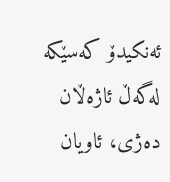ئەنکیدۆ کەسێکە لەگەڵ ئاژەڵان دەژی، ئاویان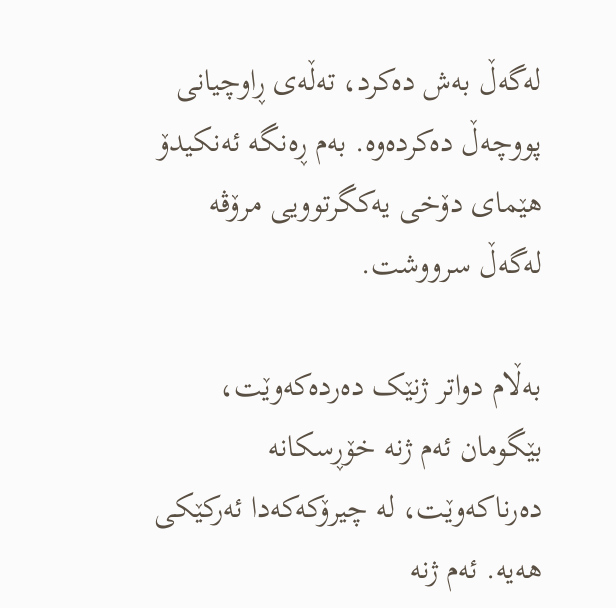لەگەڵ بەش دەکرد، تەڵەی ڕاوچیانی پووچەڵ دەکردەوە. بەم ڕەنگە ئەنکیدۆ هێمای دۆخی یەکگرتوویی مرۆڤە لەگەڵ سرووشت.

بەڵام دواتر ژنێک دەردەکەوێت، بێگومان ئەم ژنە خۆڕسکانە دەرناکەوێت، لە چیرۆکەکەدا ئەرکێکی هەیە. ئەم ژنە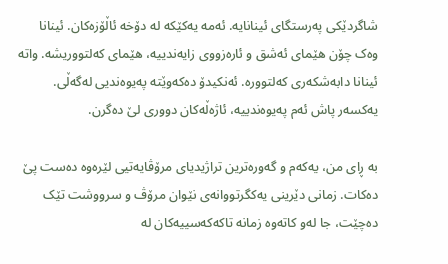شاگردێکی پەرستگای ئینانایە. ئەمە یەکێکە لە دۆخە ئاڵۆزەکان. ئینانا وەک چۆن هێمای ئەشق و ئارەزووی زایەندییە، هێمای کەلتووریشە. واتە ئینانا دابەشکەری کەلتوورە. ئەنکیدۆ دەکەوێتە پەیوەندیی لەگەڵی. یەکسەر پاش ئەم پەیوەندییە، ئاژەڵەکان دووری لێ دەگرن.

بە ڕای من، یەکەم و گەورەترین تراژیدیای مرۆڤایەتیی لێرەوە دەست پێ دەکات. زمانی دێرینی یەکگرتووانەی نێوان مرۆڤ و سرووشت تێک دەچێت، جا لەو کاتەوە زمانە تاکەکەسییەکان لە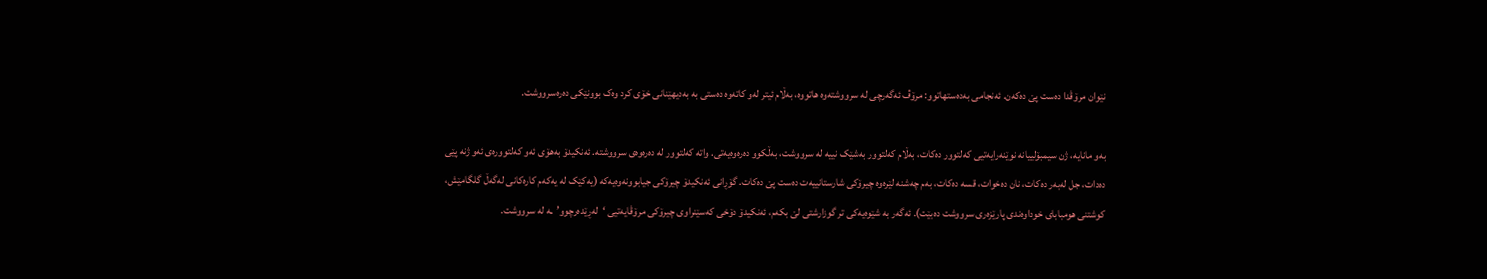نێوان مرۆڤدا دەست پێ دەکەن. ئەنجامی بەدەستهاتوو: مرۆڤ ئەگەرچی لە سرووشتەوە هاتووە، بەڵام ئیتر لەو کاتەوە دەستی بە بەدیهێنانی خۆی کرد وەک بوونێکی دەرەسرووشت.

بەو مانایە، ژن سیمبۆلییانە نوێنەرایەتیی کەلتوور دەکات، بەڵام کەلتوور بەشێک نییە لە سرووشت، بەڵکوو دەرەوەیەتی. واتە کەلتوور لە دەرەوەی سرووشتە. ئەنکیدۆ بەهۆی ئەو کەلتوورەی ئەو ژنە پێی دەدات، جل لەبەر دەکات، نان دەخوات، قسە دەکات، بەم چەشنە لێرەوە چیرۆکی شارستانییەت دەست پێ دەکات. گۆڕانی ئەنکیدۆ چیرۆکی جیابوونەوەیەکە (یەکێک لە یەکەم کارەکانی لەگەڵ گلگامێش، کوشتنی هومبابای خوداوەندی پارێزەری سرووشت دەبێت). ئەگەر بە شێوەیەکی تر گوزارشتی لێ بکەم، ئەنکیدۆ دۆخی کەسێنراوی چیرۆکی مرۆڤایەتیی ‘لەڕێدەرچوو’ـە لە سرووشت.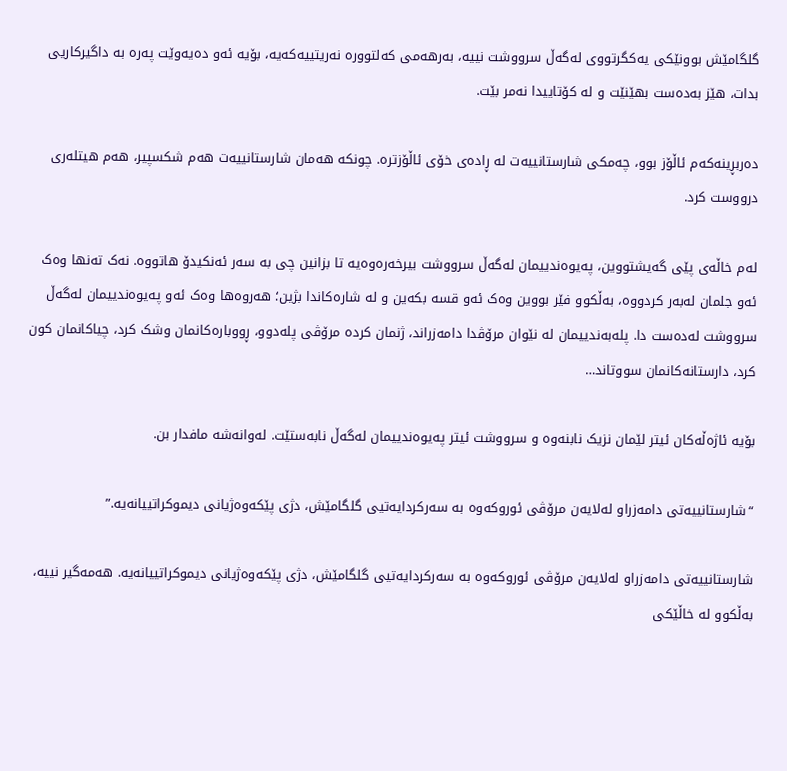گلگامێش بوونێکی یەکگرتووی لەگەڵ سرووشت نییە، بەرهەمی کەلتوورە نەریتییەکەیە، بۆیە ئەو دەیەوێت پەرە بە داگیرکاریی بدات، هێز بەدەست بهێنێت و لە کۆتاییدا نەمر بێت.

دەربڕینەکەم ئاڵۆز بوو، چەمکی شارستانییەت لە ڕادەی خۆی ئاڵۆزترە. چونکە هەمان شارستانییەت هەم شکسپیر، هەم هیتلەری درووست کرد.

لەم خاڵەی پێی گەیشتووین، پەیوەندییمان لەگەڵ سرووشت بیرخەرەوەیە تا بزانین چی بە سەر ئەنکیدۆ هاتووە. نەک تەنها وەک ئەو جلمان لەبەر کردووە، بەڵکوو فێر بووین وەک ئەو قسە بکەین و لە شارەکاندا بژین؛ هەروەها وەک ئەو پەیوەندییمان لەگەڵ سرووشت لەدەست دا. پلەبەندییمان لە نێوان مرۆڤدا دامەزراند، ژنمان کردە مرۆڤی پلەدوو، ڕووبارەکانمان وشک کرد، چیاکانمان کون کرد، دارستانەکانمان سووتاند…

بۆیە ئاژەڵەکان ئیتر لێمان نزیک نابنەوە و سرووشت ئیتر پەیوەندییمان لەگەڵ نابەستێت. لەوانەشە مافدار بن.

“شارستانییەتی دامەزراو لەلایەن مرۆڤی ئوروکەوە بە سەرکردایەتیی گلگامێش، دژی پێکەوەژیانی دیموکراتییانەیە.”

شارستانییەتی دامەزراو لەلایەن مرۆڤی ئوروکەوە بە سەرکردایەتیی گلگامێش، دژی پێکەوەژیانی دیموکراتییانەیە. هەمەگیر نییە، بەڵکوو لە خاڵێکی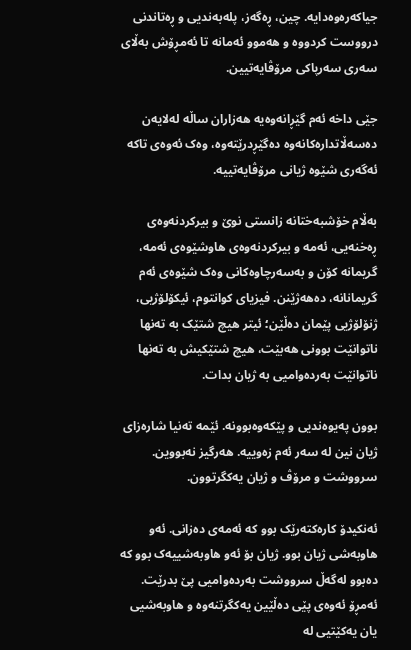جیاکەرەوەدایە. چین، ڕەگەز، پلەبەندیی و ڕەتاندنی درووست کردووە و هەموو ئەمانە تا ئەمڕۆش بەڵای سەری سەرپاکی مرۆڤایەتیین.

جێی داخە ئەم گێڕانەوەیە هەزاران ساڵە لەلایەن دەسەڵاتدارەکانەوە دەگێڕدرێتەوە، وەک ئەوەی تاکە ئەگەری شێوە ژیانی مرۆڤایەتییە.

بەڵام خۆشبەختانە زانستی نوێ و بیرکردنەوەی ڕەخنەیی، ئەمە و بیرکردنەوەی هاوشێوەی ئەمە، گریمانە کۆن و بەسەرچاوەکانی وەک شێوەی ئەم گریمانانە، دەهەژێنن. فیزیای کوانتوم، ئیکۆلۆژیی، ژنۆلۆژیی پێمان دەڵێن؛ ئیتر هیچ شتێک بە تەنها ناتوانێت بوونی هەبێت، هیچ شتێکیش بە تەنها ناتوانێت بەردەوامیی بە ژیان بدات.

بوون پەیوەندیی و پێکەوەبوونە. ئێمە تەنیا شارەزای ژیان نین لە سەر ئەم زەوییە. هەرگیز نەبووین. سرووشت و مرۆڤ و ژیان یەکگرتوون.

ئەنکیدۆ کارەکتەرێک بوو کە ئەمەی دەزانی. ئەو هاوبەشی ژیان بوو. ژیان بۆ ئەو هاوبەشییەک بوو کە دەبوو لەگەڵ سرووشت بەردەوامیی پێ بدرێت. ئەمڕۆ ئەوەی پێی دەڵێین یەکگرتنەوە و هاوبەشیی یان یەکێتیی لە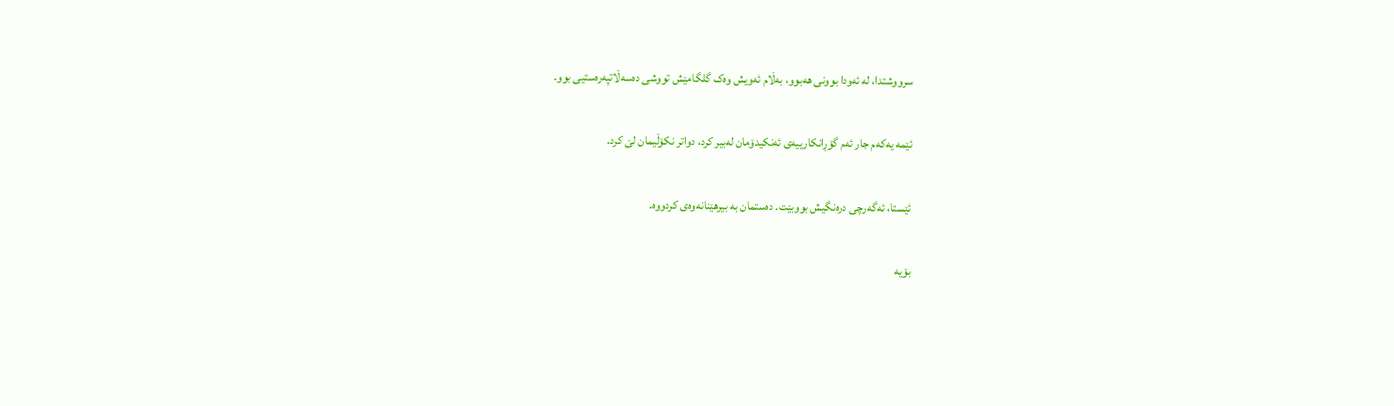سرووشتدا، لە ئەودا بوونی هەبوو، بەڵام ئەویش وەک گلگامێش تووشی دەسەڵاتپەرەستیی بوو.

ئێمە یەکەم جار ئەم گۆڕانکارییەی ئەنکیدۆمان لەبیر کرد، دواتر نکۆڵیمان لێ کرد.

ئێستا، ئەگەرچی درەنگیش بووبێت. دەستمان بە بیرهێنانەوەی کردووە.

بۆیە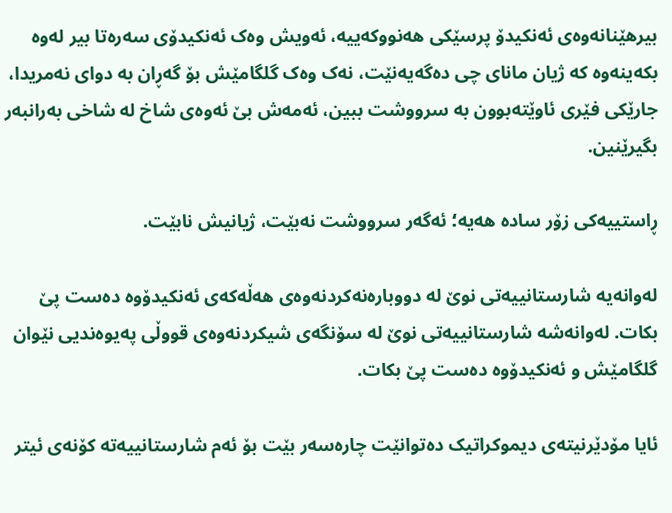بیرهێنانەوەی ئەنکیدۆ پرسێکی هەنووکەییە، ئەویش وەک ئەنکیدۆی سەرەتا بیر لەوە بکەینەوە کە ژیان مانای چی دەگەیەنێت، نەک وەک گلگامێش بۆ گەڕان بە دوای نەمریدا، جارێکی فێری ئاوێتەبوون بە سرووشت ببین، ئەمەش بێ ئەوەی شاخ لە شاخی بەرانبەر بگیرێنین.

ڕاستییەکی زۆر سادە هەیە؛ ئەگەر سرووشت نەبێت، ژیانیش نابێت.

لەوانەیە شارستانییەتی نوێ لە دووبارەنەکردنەوەی هەڵەکەی ئەنکیدۆوە دەست پێ بکات. لەوانەشە شارستانییەتی نوێ لە سۆنگەی شیکردنەوەی قووڵی پەیوەندیی نێوان گلگامێش و ئەنکیدۆوە دەست پێ بکات.

ئایا مۆدێرنیتەی دیموکراتیک دەتوانێت چارەسەر بێت بۆ ئەم شارستانییەتە کۆنەی ئیتر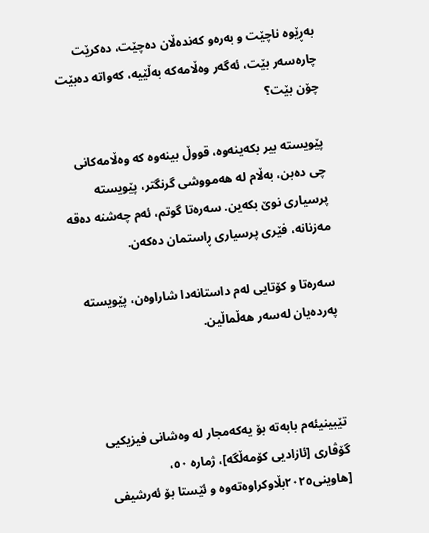بەڕێوە ناچێت و بەرەو کەندەڵان دەچێت، دەکرێت چارەسەر بێت، ئەگەر وەڵامەکە بەڵێیە، کەواتە دەبێت چۆن بێت؟

پێویستە بیر بکەینەوە، قووڵ بینەوە کە وەڵامەکانی چی دەبن، بەڵام لە هەمووشی گرنگتر، پێویستە پرسیاری نوێ بکەین. سەرەتا گوتم، ئەم چەشنە دەقە مەزنانە، فێری پرسیاری ڕاستمان دەکەن.

سەرەتا و کۆتایی لەم داستانەدا شاراوەن، پێویستە پەردەیان لەسەر هەڵماڵین.



تێبینیئەم بابەتە بۆ یەکەمجار لە وەشانی فیزیکیی گۆڤاری [ئازادیی کۆمەڵگە]، ژمارە ٥٠، [ھاوینی٢٠٢٥بڵاوکراوەتەوە و ئێستا بۆ ئەرشیفی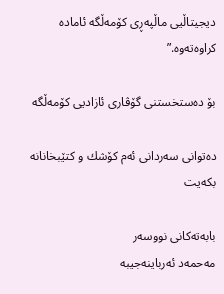دیجیتاڵیی ماڵپەڕی کۆمەڵگە ئامادە کراوەتەوە.”

بۆ دەستخستنی گۆڤاری ئازادیی کۆمەڵگە

دەتوانی سەردانی ئەم كۆشك و كتێبخانانە بكەیت

بابەتەکانی نووسەر
مەحمەد ئەرباینەجیبە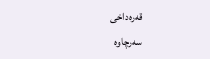قەرەداخی
سەرچاوە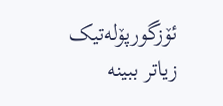ئۆزگورپۆلەتیک
زیاتر ببینە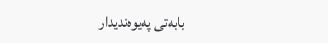بابەتی پەیوەندیدار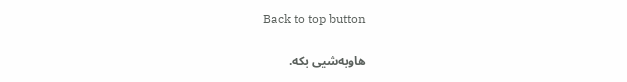Back to top button


هاوبەشیی بکە.